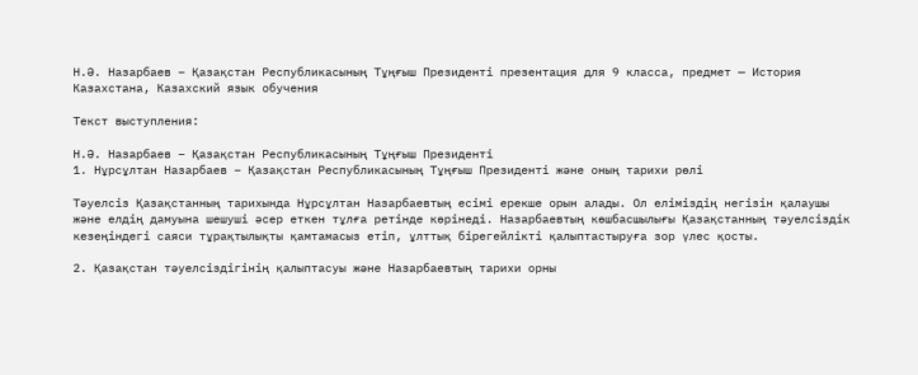Н.Ә. Назарбаев – Қазақстан Республикасының Тұңғыш Президенті презентация для 9 класса, предмет — История Казахстана, Казахский язык обучения

Текст выступления:

Н.Ә. Назарбаев – Қазақстан Республикасының Тұңғыш Президенті
1. Нұрсұлтан Назарбаев – Қазақстан Республикасының Тұңғыш Президенті және оның тарихи рөлі

Тәуелсіз Қазақстанның тарихында Нұрсұлтан Назарбаевтың есімі ерекше орын алады. Ол еліміздің негізін қалаушы және елдің дамуына шешуші әсер еткен тұлға ретінде көрінеді. Назарбаевтың көшбасшылығы Қазақстанның тәуелсіздік кезеңіндегі саяси тұрақтылықты қамтамасыз етіп, ұлттық бірегейлікті қалыптастыруға зор үлес қосты.

2. Қазақстан тәуелсіздігінің қалыптасуы және Назарбаевтың тарихи орны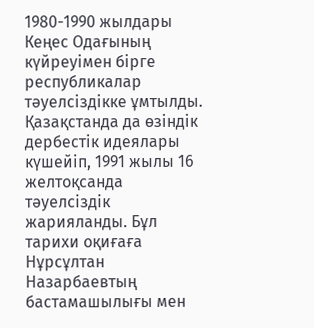1980-1990 жылдары Кеңес Одағының күйреуімен бірге республикалар тәуелсіздікке ұмтылды. Қазақстанда да өзіндік дербестік идеялары күшейіп, 1991 жылы 16 желтоқсанда тәуелсіздік жарияланды. Бұл тарихи оқиғаға Нұрсұлтан Назарбаевтың бастамашылығы мен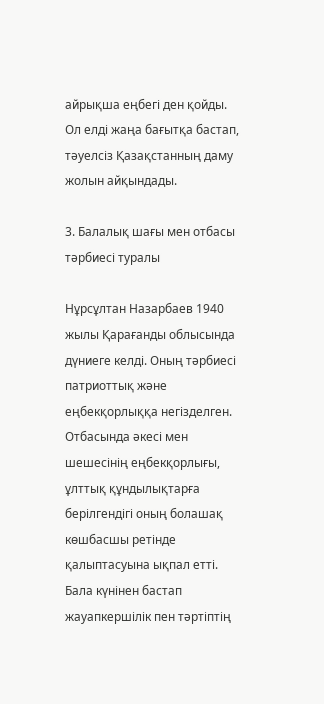айрықша еңбегі ден қойды. Ол елді жаңа бағытқа бастап, тәуелсіз Қазақстанның даму жолын айқындады.

3. Балалық шағы мен отбасы тәрбиесі туралы

Нұрсұлтан Назарбаев 1940 жылы Қарағанды облысында дүниеге келді. Оның тәрбиесі патриоттық және еңбекқорлыққа негізделген. Отбасында әкесі мен шешесінің еңбекқорлығы, ұлттық құндылықтарға берілгендігі оның болашақ көшбасшы ретінде қалыптасуына ықпал етті. Бала күнінен бастап жауапкершілік пен тәртіптің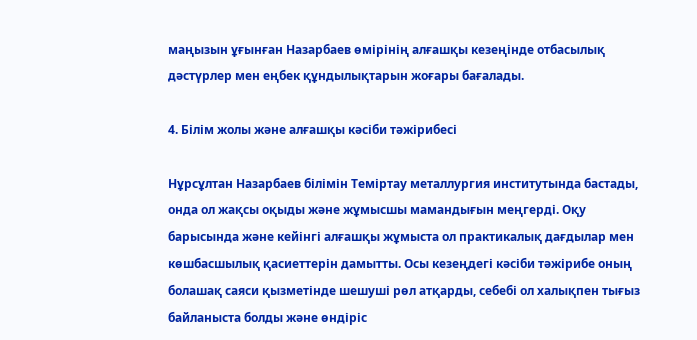маңызын ұғынған Назарбаев өмірінің алғашқы кезеңінде отбасылық дәстүрлер мен еңбек құндылықтарын жоғары бағалады.

4. Білім жолы және алғашқы кәсіби тәжірибесі

Нұрсұлтан Назарбаев білімін Теміртау металлургия институтында бастады, онда ол жақсы оқыды және жұмысшы мамандығын меңгерді. Оқу барысында және кейінгі алғашқы жұмыста ол практикалық дағдылар мен көшбасшылық қасиеттерін дамытты. Осы кезеңдегі кәсіби тәжірибе оның болашақ саяси қызметінде шешуші рөл атқарды, себебі ол халықпен тығыз байланыста болды және өндіріс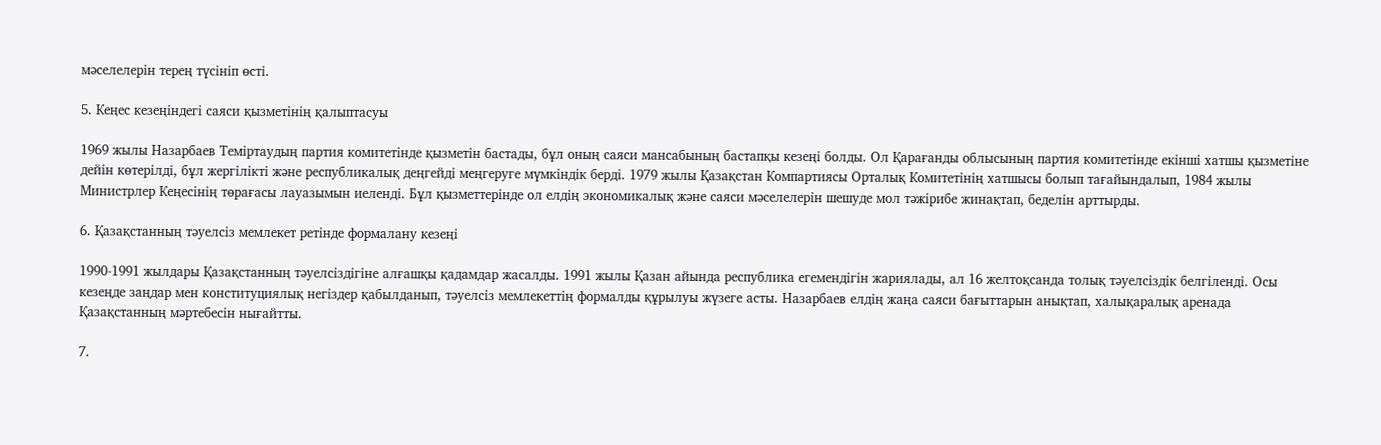мәселелерін терең түсініп өсті.

5. Кеңес кезеңіндегі саяси қызметінің қалыптасуы

1969 жылы Назарбаев Теміртаудың партия комитетінде қызметін бастады, бұл оның саяси мансабының бастапқы кезеңі болды. Ол Қарағанды облысының партия комитетінде екінші хатшы қызметіне дейін көтерілді, бұл жергілікті және республикалық деңгейді меңгеруге мүмкіндік берді. 1979 жылы Қазақстан Компартиясы Орталық Комитетінің хатшысы болып тағайындалып, 1984 жылы Министрлер Кеңесінің төрағасы лауазымын иеленді. Бұл қызметтерінде ол елдің экономикалық және саяси мәселелерін шешуде мол тәжірибе жинақтап, беделін арттырды.

6. Қазақстанның тәуелсіз мемлекет ретінде формалану кезеңі

1990-1991 жылдары Қазақстанның тәуелсіздігіне алғашқы қадамдар жасалды. 1991 жылы Қазан айында республика егемендігін жариялады, ал 16 желтоқсанда толық тәуелсіздік белгіленді. Осы кезеңде заңдар мен конституциялық негіздер қабылданып, тәуелсіз мемлекеттің формалды құрылуы жүзеге асты. Назарбаев елдің жаңа саяси бағыттарын анықтап, халықаралық аренада Қазақстанның мәртебесін нығайтты.

7.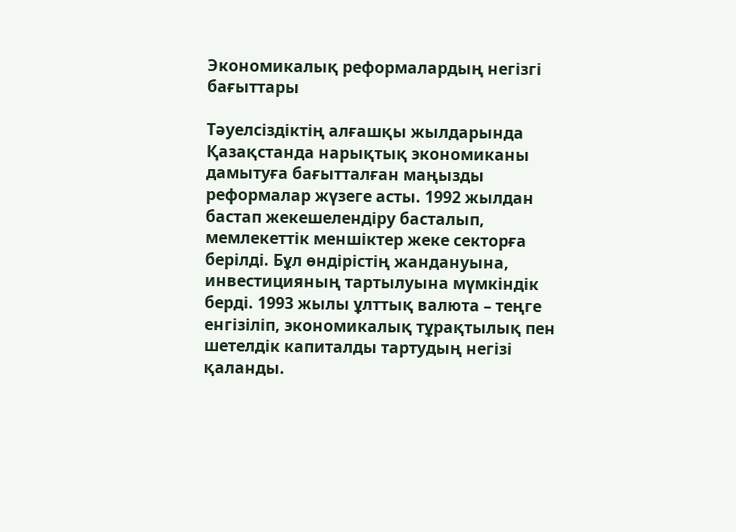Экономикалық реформалардың негізгі бағыттары

Тәуелсіздіктің алғашқы жылдарында Қазақстанда нарықтық экономиканы дамытуға бағытталған маңызды реформалар жүзеге асты. 1992 жылдан бастап жекешелендіру басталып, мемлекеттік меншіктер жеке секторға берілді. Бұл өндірістің жандануына, инвестицияның тартылуына мүмкіндік берді. 1993 жылы ұлттық валюта – теңге енгізіліп, экономикалық тұрақтылық пен шетелдік капиталды тартудың негізі қаланды.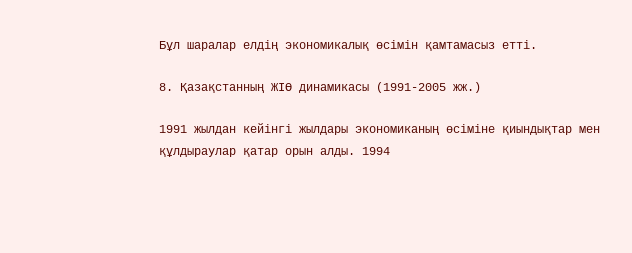Бұл шаралар елдің экономикалық өсімін қамтамасыз етті.

8. Қазақстанның ЖІӨ динамикасы (1991-2005 жж.)

1991 жылдан кейінгі жылдары экономиканың өсіміне қиындықтар мен құлдыраулар қатар орын алды. 1994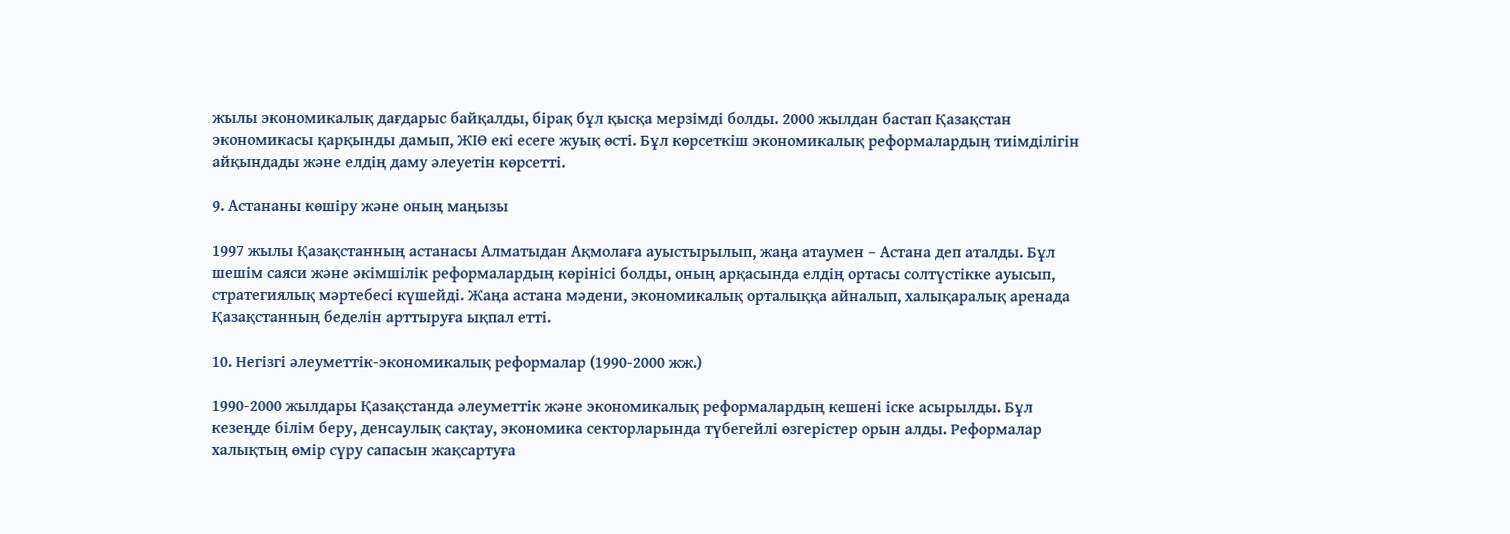жылы экономикалық дағдарыс байқалды, бірақ бұл қысқа мерзімді болды. 2000 жылдан бастап Қазақстан экономикасы қарқынды дамып, ЖІӨ екі есеге жуық өсті. Бұл көрсеткіш экономикалық реформалардың тиімділігін айқындады және елдің даму әлеуетін көрсетті.

9. Астананы көшіру және оның маңызы

1997 жылы Қазақстанның астанасы Алматыдан Ақмолаға ауыстырылып, жаңа атаумен – Астана деп аталды. Бұл шешім саяси және әкімшілік реформалардың көрінісі болды, оның арқасында елдің ортасы солтүстікке ауысып, стратегиялық мәртебесі күшейді. Жаңа астана мәдени, экономикалық орталыққа айналып, халықаралық аренада Қазақстанның беделін арттыруға ықпал етті.

10. Негізгі әлеуметтік-экономикалық реформалар (1990-2000 жж.)

1990-2000 жылдары Қазақстанда әлеуметтік және экономикалық реформалардың кешені іске асырылды. Бұл кезеңде білім беру, денсаулық сақтау, экономика секторларында түбегейлі өзгерістер орын алды. Реформалар халықтың өмір сүру сапасын жақсартуға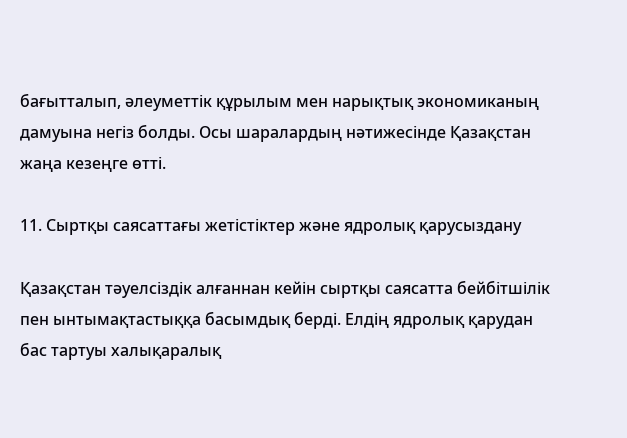бағытталып, әлеуметтік құрылым мен нарықтық экономиканың дамуына негіз болды. Осы шаралардың нәтижесінде Қазақстан жаңа кезеңге өтті.

11. Сыртқы саясаттағы жетістіктер және ядролық қарусыздану

Қазақстан тәуелсіздік алғаннан кейін сыртқы саясатта бейбітшілік пен ынтымақтастыққа басымдық берді. Елдің ядролық қарудан бас тартуы халықаралық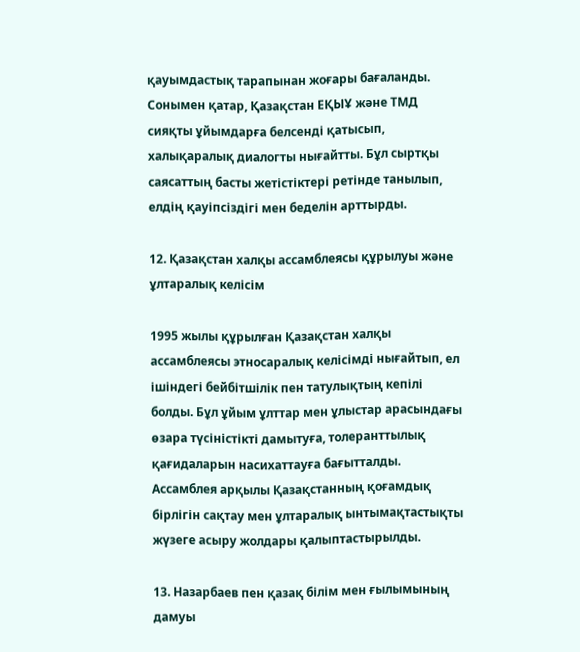қауымдастық тарапынан жоғары бағаланды. Сонымен қатар, Қазақстан ЕҚЫҰ және ТМД сияқты ұйымдарға белсенді қатысып, халықаралық диалогты нығайтты. Бұл сыртқы саясаттың басты жетістіктері ретінде танылып, елдің қауіпсіздігі мен беделін арттырды.

12. Қазақстан халқы ассамблеясы құрылуы және ұлтаралық келісім

1995 жылы құрылған Қазақстан халқы ассамблеясы этносаралық келісімді нығайтып, ел ішіндегі бейбітшілік пен татулықтың кепілі болды. Бұл ұйым ұлттар мен ұлыстар арасындағы өзара түсіністікті дамытуға, толеранттылық қағидаларын насихаттауға бағытталды. Ассамблея арқылы Қазақстанның қоғамдық бірлігін сақтау мен ұлтаралық ынтымақтастықты жүзеге асыру жолдары қалыптастырылды.

13. Назарбаев пен қазақ білім мен ғылымының дамуы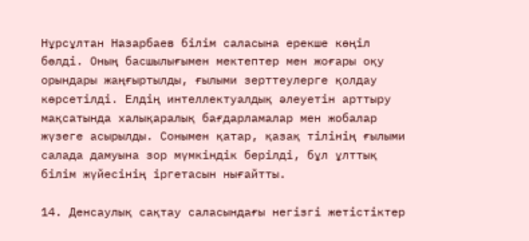Нұрсұлтан Назарбаев білім саласына ерекше көңіл бөлді. Оның басшылығымен мектептер мен жоғары оқу орындары жаңғыртылды, ғылыми зерттеулерге қолдау көрсетілді. Елдің интеллектуалдық әлеуетін арттыру мақсатында халықаралық бағдарламалар мен жобалар жүзеге асырылды. Сонымен қатар, қазақ тілінің ғылыми салада дамуына зор мүмкіндік берілді, бұл ұлттық білім жүйесінің іргетасын нығайтты.

14. Денсаулық сақтау саласындағы негізгі жетістіктер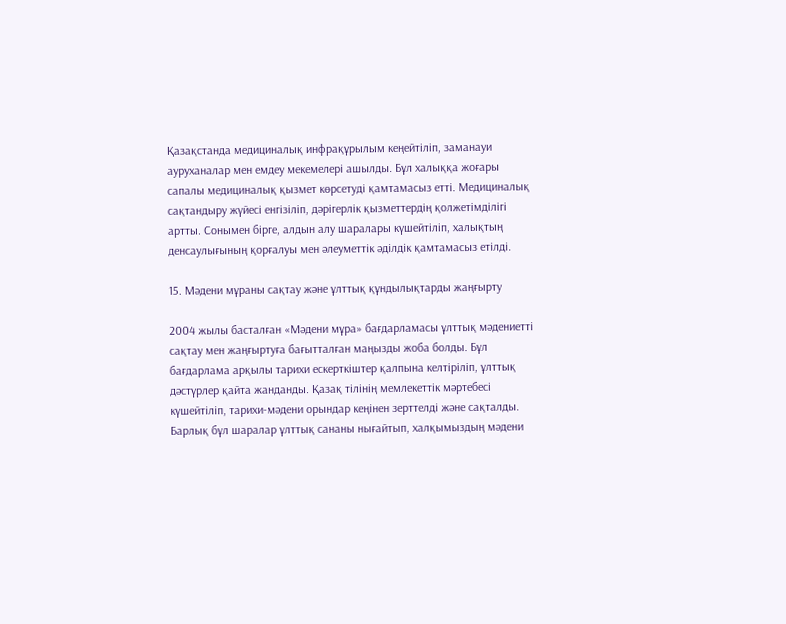Қазақстанда медициналық инфрақұрылым кеңейтіліп, заманауи ауруханалар мен емдеу мекемелері ашылды. Бұл халыққа жоғары сапалы медициналық қызмет көрсетуді қамтамасыз етті. Медициналық сақтандыру жүйесі енгізіліп, дәрігерлік қызметтердің қолжетімділігі артты. Сонымен бірге, алдын алу шаралары күшейтіліп, халықтың денсаулығының қорғалуы мен әлеуметтік әділдік қамтамасыз етілді.

15. Мәдени мұраны сақтау және ұлттық құндылықтарды жаңғырту

2004 жылы басталған «Мәдени мұра» бағдарламасы ұлттық мәдениетті сақтау мен жаңғыртуға бағытталған маңызды жоба болды. Бұл бағдарлама арқылы тарихи ескерткіштер қалпына келтіріліп, ұлттық дәстүрлер қайта жанданды. Қазақ тілінің мемлекеттік мәртебесі күшейтіліп, тарихи-мәдени орындар кеңінен зерттелді және сақталды. Барлық бұл шаралар ұлттық сананы нығайтып, халқымыздың мәдени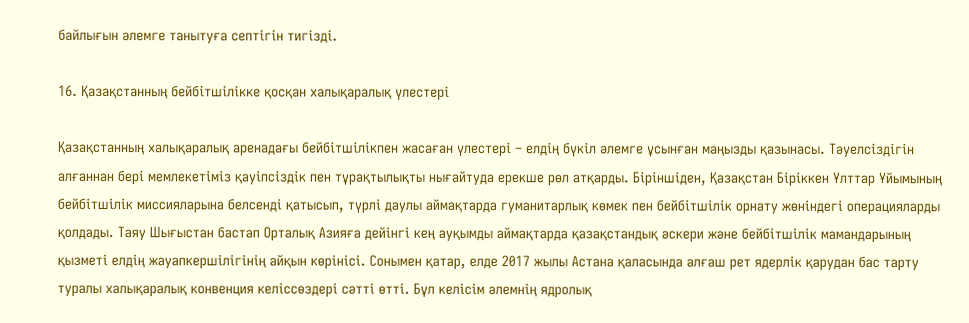байлығын әлемге танытуға септігін тигізді.

16. Қазақстанның бейбітшілікке қосқан халықаралық үлестері

Қазақстанның халықаралық аренадағы бейбітшілікпен жасаған үлестері – елдің бүкіл әлемге ұсынған маңызды қазынасы. Тәуелсіздігін алғаннан бері мемлекетіміз қауіпсіздік пен тұрақтылықты нығайтуда ерекше рөл атқарды. Біріншіден, Қазақстан Біріккен Ұлттар Ұйымының бейбітшілік миссияларына белсенді қатысып, түрлі даулы аймақтарда гуманитарлық көмек пен бейбітшілік орнату жөніндегі операцияларды қолдады. Таяу Шығыстан бастап Орталық Азияға дейінгі кең ауқымды аймақтарда қазақстандық әскери және бейбітшілік мамандарының қызметі елдің жауапкершілігінің айқын көрінісі. Сонымен қатар, елде 2017 жылы Астана қаласында алғаш рет ядерлік қарудан бас тарту туралы халықаралық конвенция келіссөздері сәтті өтті. Бұл келісім әлемнің ядролық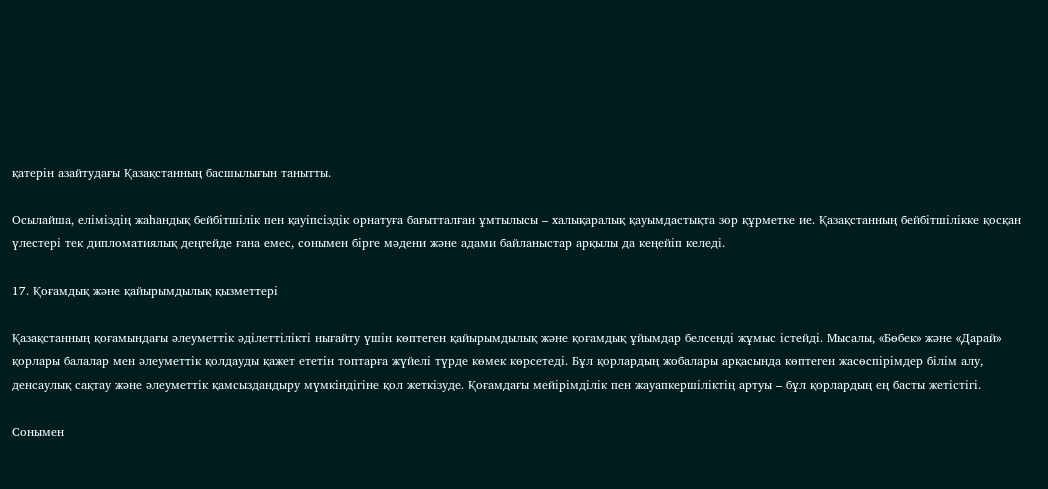қатерін азайтудағы Қазақстанның басшылығын танытты.

Осылайша, еліміздің жаһандық бейбітшілік пен қауіпсіздік орнатуға бағытталған ұмтылысы – халықаралық қауымдастықта зор құрметке ие. Қазақстанның бейбітшілікке қосқан үлестері тек дипломатиялық деңгейде ғана емес, сонымен бірге мәдени және адами байланыстар арқылы да кеңейіп келеді.

17. Қоғамдық және қайырымдылық қызметтері

Қазақстанның қоғамындағы әлеуметтік әділеттілікті нығайту үшін көптеген қайырымдылық және қоғамдық ұйымдар белсенді жұмыс істейді. Мысалы, «Бөбек» және «Дарай» қорлары балалар мен әлеуметтік қолдауды қажет ететін топтарға жүйелі түрде көмек көрсетеді. Бұл қорлардың жобалары арқасында көптеген жасөспірімдер білім алу, денсаулық сақтау және әлеуметтік қамсыздандыру мүмкіндігіне қол жеткізуде. Қоғамдағы мейірімділік пен жауапкершіліктің артуы – бұл қорлардың ең басты жетістігі.

Сонымен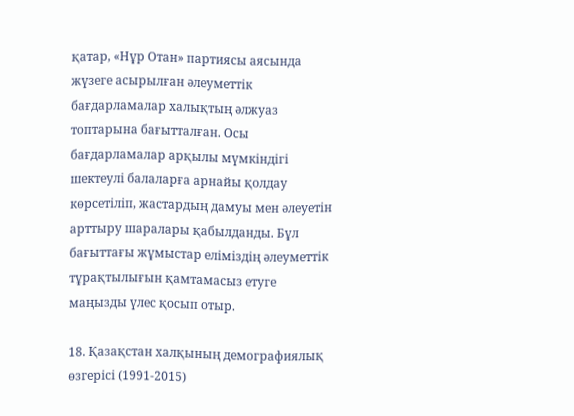қатар, «Нұр Отан» партиясы аясында жүзеге асырылған әлеуметтік бағдарламалар халықтың әлжуаз топтарына бағытталған. Осы бағдарламалар арқылы мүмкіндігі шектеулі балаларға арнайы қолдау көрсетіліп, жастардың дамуы мен әлеуетін арттыру шаралары қабылданды. Бұл бағыттағы жұмыстар еліміздің әлеуметтік тұрақтылығын қамтамасыз етуге маңызды үлес қосып отыр.

18. Қазақстан халқының демографиялық өзгерісі (1991-2015)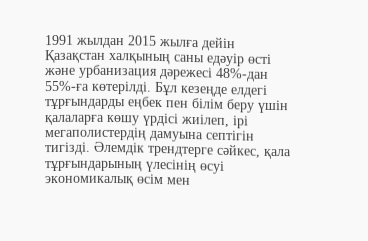1991 жылдан 2015 жылға дейін Қазақстан халқының саны едәуір өсті және урбанизация дәрежесі 48%-дан 55%-ға көтерілді. Бұл кезеңде елдегі тұрғындарды еңбек пен білім беру үшін қалаларға көшу үрдісі жиілеп, ірі мегаполистердің дамуына септігін тигізді. Әлемдік трендтерге сәйкес, қала тұрғындарының үлесінің өсуі экономикалық өсім мен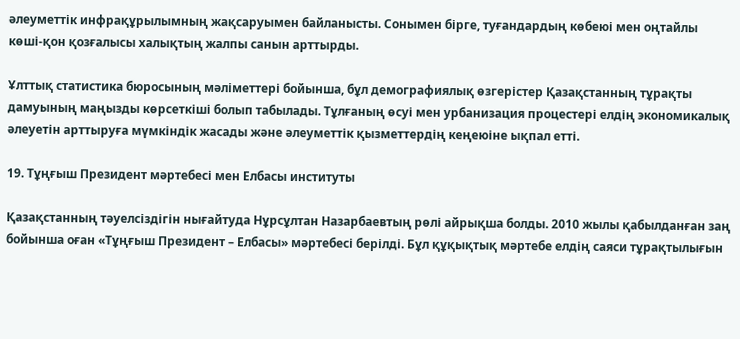әлеуметтік инфрақұрылымның жақсаруымен байланысты. Сонымен бірге, туғандардың көбеюі мен оңтайлы көші-қон қозғалысы халықтың жалпы санын арттырды.

Ұлттық статистика бюросының мәліметтері бойынша, бұл демографиялық өзгерістер Қазақстанның тұрақты дамуының маңызды көрсеткіші болып табылады. Тұлғаның өсуі мен урбанизация процестері елдің экономикалық әлеуетін арттыруға мүмкіндік жасады және әлеуметтік қызметтердің кеңеюіне ықпал етті.

19. Тұңғыш Президент мәртебесі мен Елбасы институты

Қазақстанның тәуелсіздігін нығайтуда Нұрсұлтан Назарбаевтың рөлі айрықша болды. 2010 жылы қабылданған заң бойынша оған «Тұңғыш Президент – Елбасы» мәртебесі берілді. Бұл құқықтық мәртебе елдің саяси тұрақтылығын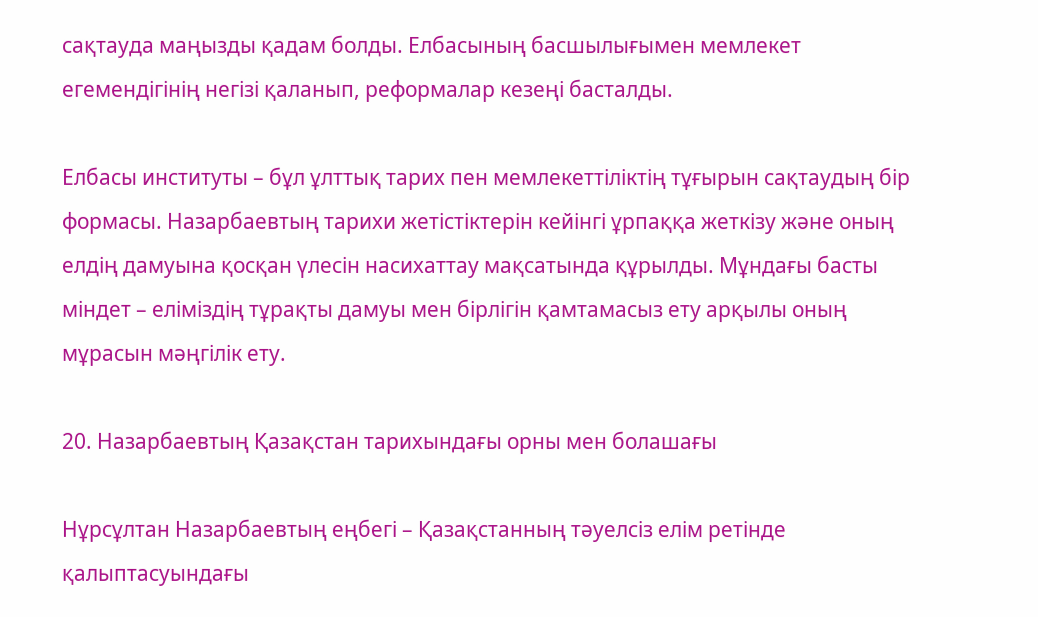сақтауда маңызды қадам болды. Елбасының басшылығымен мемлекет егемендігінің негізі қаланып, реформалар кезеңі басталды.

Елбасы институты – бұл ұлттық тарих пен мемлекеттіліктің тұғырын сақтаудың бір формасы. Назарбаевтың тарихи жетістіктерін кейінгі ұрпаққа жеткізу және оның елдің дамуына қосқан үлесін насихаттау мақсатында құрылды. Мұндағы басты міндет – еліміздің тұрақты дамуы мен бірлігін қамтамасыз ету арқылы оның мұрасын мәңгілік ету.

20. Назарбаевтың Қазақстан тарихындағы орны мен болашағы

Нұрсұлтан Назарбаевтың еңбегі – Қазақстанның тәуелсіз елім ретінде қалыптасуындағы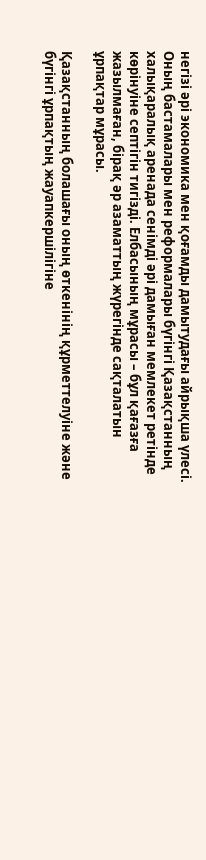негізі әрі экономика мен қоғамды дамытудағы айрықша үлесі. Оның бастамалары мен реформалары бүгінгі Қазақстанның халықаралық аренада сенімді әрі дамыған мемлекет ретінде көрінуіне септігін тигізді. Елбасының мұрасы – бұл қағазға жазылмаған, бірақ әр азаматтың жүрегінде сақталатын ұрпақтар мұрасы.

Қазақстанның болашағы оның өткенінің құрметтелуіне және бүгінгі ұрпақтың жауапкершілігіне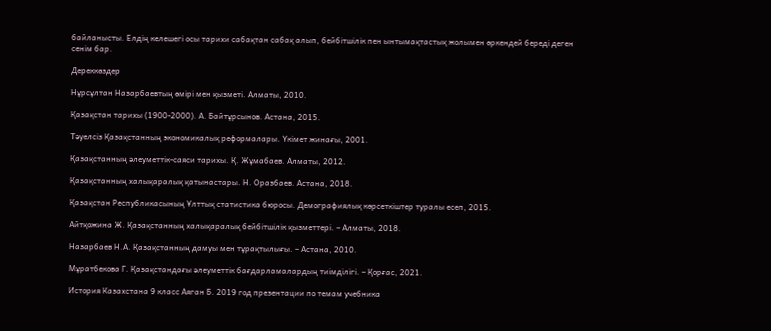байланысты. Елдің келешегі осы тарихи сабақтан сабақ алып, бейбітшілік пен ынтымақтастық жолымен өркендей береді деген сенім бар.

Дереккөздер

Нұрсұлтан Назарбаевтың өмірі мен қызметі. Алматы, 2010.

Қазақстан тарихы (1900-2000). А. Байтұрсынов. Астана, 2015.

Тәуелсіз Қазақстанның экономикалық реформалары. Үкімет жинағы, 2001.

Қазақстанның әлеуметтік-саяси тарихы. Қ. Жұмабаев. Алматы, 2012.

Қазақстанның халықаралық қатынастары. Н. Оразбаев. Астана, 2018.

Қазақстан Республикасының Ұлттық статистика бюросы. Демографиялық көрсеткіштер туралы есеп, 2015.

Айтқожина Ж. Қазақстанның халықаралық бейбітшілік қызметтері. – Алматы, 2018.

Назарбаев Н.А. Қазақстанның дамуы мен тұрақтылығы. – Астана, 2010.

Мұратбекова Г. Қазақстандағы әлеуметтік бағдарламалардың тиімділігі. – Қорғас, 2021.

История Казахстана 9 класс Аяган Б. 2019 год презентации по темам учебника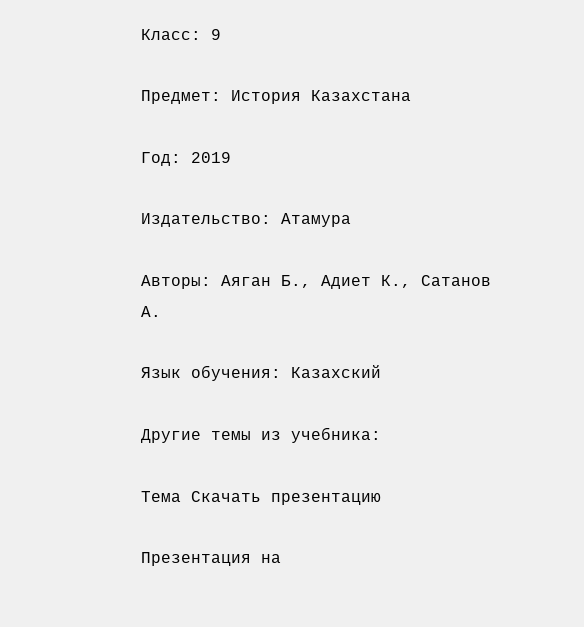Класс: 9

Предмет: История Казахстана

Год: 2019

Издательство: Атамура

Авторы: Аяган Б., Адиет К., Сатанов А.

Язык обучения: Казахский

Другие темы из учебника:

Тема Скачать презентацию

Презентация на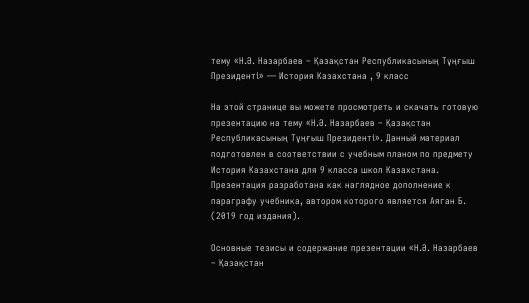тему «Н.Ә. Назарбаев – Қазақстан Республикасының Тұңғыш Президенті» — История Казахстана , 9 класс

На этой странице вы можете просмотреть и скачать готовую презентацию на тему «Н.Ә. Назарбаев – Қазақстан Республикасының Тұңғыш Президенті». Данный материал подготовлен в соответствии с учебным планом по предмету История Казахстана для 9 класса школ Казахстана. Презентация разработана как наглядное дополнение к параграфу учебника, автором которого является Аяган Б. (2019 год издания).

Основные тезисы и содержание презентации «Н.Ә. Назарбаев – Қазақстан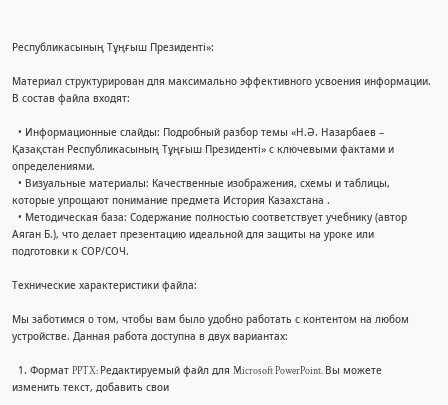Республикасының Тұңғыш Президенті»:

Материал структурирован для максимально эффективного усвоения информации. В состав файла входят:

  • Информационные слайды: Подробный разбор темы «Н.Ә. Назарбаев – Қазақстан Республикасының Тұңғыш Президенті» с ключевыми фактами и определениями.
  • Визуальные материалы: Качественные изображения, схемы и таблицы, которые упрощают понимание предмета История Казахстана .
  • Методическая база: Содержание полностью соответствует учебнику (автор Аяган Б.), что делает презентацию идеальной для защиты на уроке или подготовки к СОР/СОЧ.

Технические характеристики файла:

Мы заботимся о том, чтобы вам было удобно работать с контентом на любом устройстве. Данная работа доступна в двух вариантах:

  1. Формат PPTX: Редактируемый файл для Microsoft PowerPoint. Вы можете изменить текст, добавить свои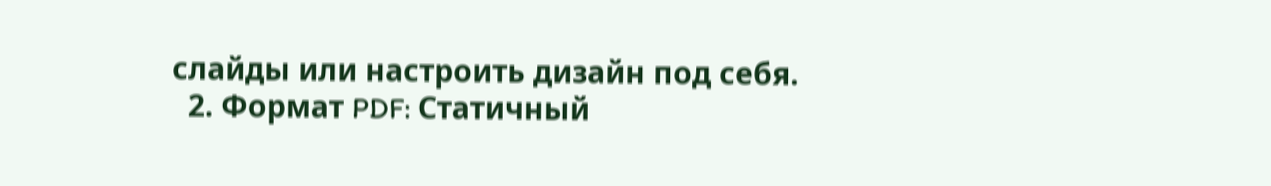слайды или настроить дизайн под себя.
  2. Формат PDF: Статичный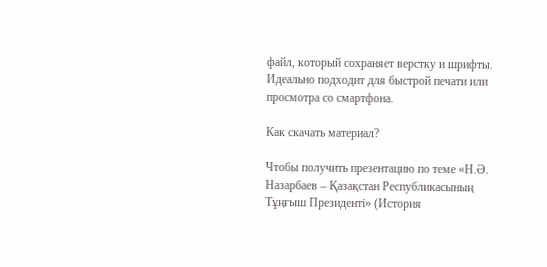файл, который сохраняет верстку и шрифты. Идеально подходит для быстрой печати или просмотра со смартфона.

Как скачать материал?

Чтобы получить презентацию по теме «Н.Ә. Назарбаев – Қазақстан Республикасының Тұңғыш Президенті» (История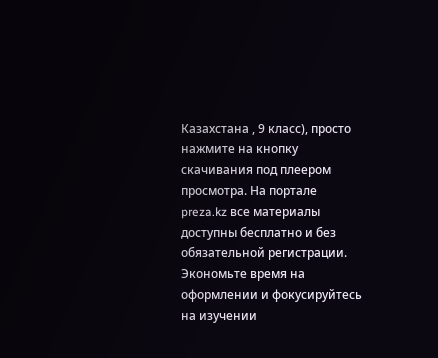Казахстана , 9 класс), просто нажмите на кнопку скачивания под плеером просмотра. На портале preza.kz все материалы доступны бесплатно и без обязательной регистрации. Экономьте время на оформлении и фокусируйтесь на изучении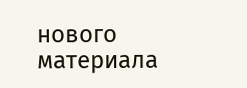нового материала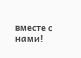вместе с нами!